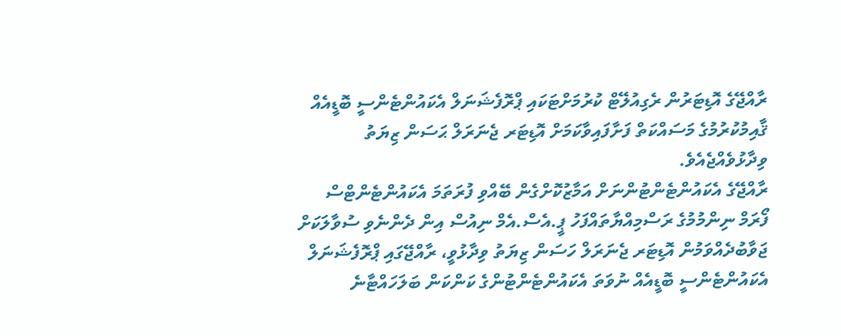ރާއްޖޭގެ އޮޑިޓަރުން ރެގިއުލޭޓް ކުރުމަށްޓަކައި ޕްރޮފެޝަނަލް އެކައުންޓެންސީ ބޮޑީއެއް ޤާއިމުކުރުމުގެ މަސައްކަތް ފަށާފައިވާކަމަށް އޮޑިޓަރ ޖެނަރަލް ޙަސަން ޒިޔަތު ވިދާޅުވެއްޖެއެވެ.
ރާއްޖޭގެ އެކައުންޓެންޓުންނަށް އަމާޒުކޮށްގެން ބޭއްވި ފުރަތަމަ އެކައުންޓެންޓްސް ފޯރަމް ނިންމުމުގެ ރަސްމިއްޔާތައްފަހު ޕީ.އެސް.އެމް ނިއުސް އިން ދެންނެވި ސުވާލަކަށް ޖަވާބުދެއްވަމުން އޮޑިޓަރ ޖެނަރަލް ހަސަން ޒިޔަތު ވިދާޅުވީ، ރާއްޖޭގައި ޕްރޮފެޝަނަލް އެކައުންޓެންސީ ބޮޑީއެއް ނުވަތަ އެކައުންޓެންޓުންގެ ކަންކަން ބަލަހައްޓާނެ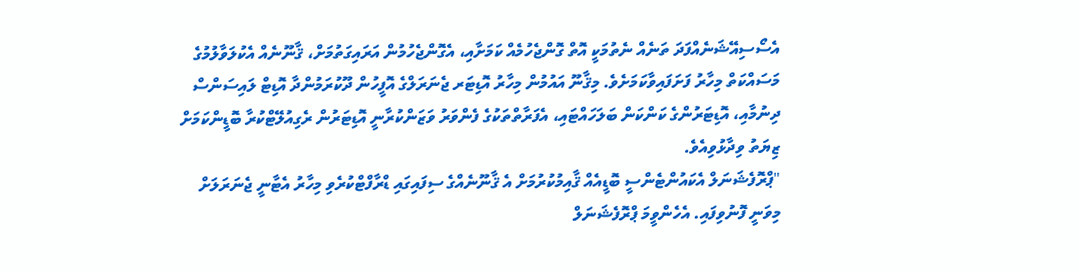އެސޯސިއޭޝަނެއްފަދަ ތަނެއް ނެތުމަކީ އޮތް ގޮންޖެހުމެއް ކަމަށާއި، އެގޮންޖެހުމުން އަރައިގަތުމަށް، ޤާނޫނެއް އެކުލަވާލުމުގެ މަސައްކަތް މިހާރު ފަށަފައިވާކަމަށެވެ. މިޤާނޫ އައުމުން މިހާރު އޮޑިޓަރ ޖެނަރަލްގެ އޮފީހުން ދޫކުރަމުންދާ އޮޑިޓް ލައިސަންސް ދިނުމާއި، އޮޑިޓަރުންގެ ކަންކަން ބަލަހައްޓައި، އެފަރާތްތަކުގެ ފެންވަރު ވަޒަންކުރާނީ އޮޑިޓަރުން ރެގިއުލޭޓްކުރާ ބޮޑީންކަމަށް ޒިޔަތު ވިދާޅުވިއެވެ.
"ޕްރޮފެޝަނަލް އެކައުންޓެންސީ ބޮޑީއެއް ޤާއިމުކުރުމަށް އެ ޤާނޫނެއްގެ ސިފައިގައި ޑްރާފްޓްކުރެވި މިހާރު އެޓާނީ ޖެނަރަލަށް މިވަނީ ފޮނުވިފައި. އެހެންވީމަ ޕްރޮފެޝަނަލް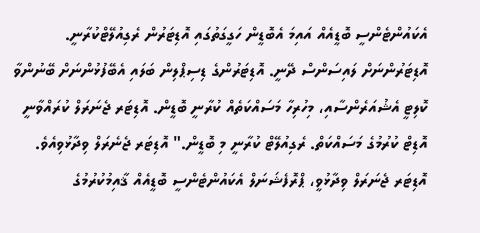އެކައުންޓެންސީ ބޮޑީއެއް އައިމަ އެބޮޑީން ހަގީގަތުގައި އޮޑިޓަރުން ރެގިއުލޭޓްކުރާނީ. އޮޑިޓަރުންނަށް ލައިސަންސް ދޭނީ. އޮޑިޓަރުންގެ ޑިސިޕްލިން ބަލައި އެބޭފުޅުންނަށް ބޭނުންވާ ކޮލިޓީ އެޝުއަރެންސާއި، މިހުރިހާ މަސައްކަތެއް ކުރާނީ ބޮޑީން. އޮޑިޓަރ ޖެނަރަލް ކުރައްވާނީ އޮޑިޓް ކުރުމުގެ މަސައްކަތް. ރެގިއުލޭޓް ކުރާނީ މި ބޮޑީން." އޮޑިޓަރ ޖެނެރަލް ވިދާޅުވިއެވެ.
އޮޑިޓަރ ޖެނަރަލް ވިދާޅުވީ، ޕްރޮފެޝަނަލް އެކައުންޓެންސީ ބޮޑީއެއް ޤާއިމުކުރުމުގެ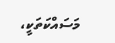މަސައްކަތަކީ،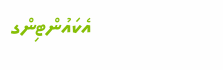އެކައުންޓިންގ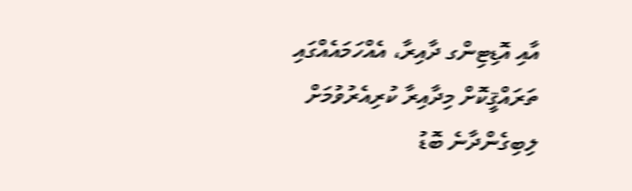އާއި އޮޑިޓިންގ ދާއިރާ، އެއްހަމައެއްގައި ތަރައްޤީކޮށް މިދާއިރާ ކުރިއެރުވުމަށް ލިބިގެންދާނެ ބޮޑު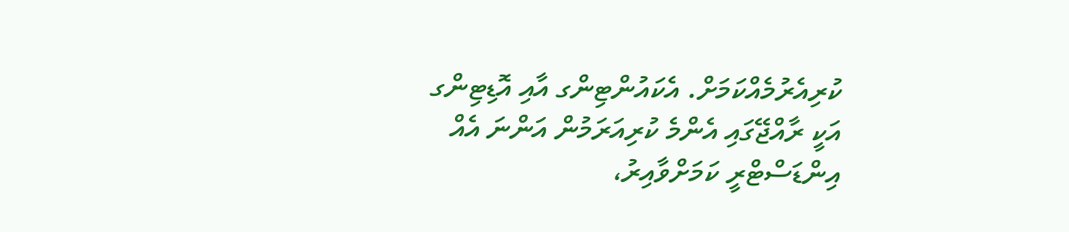ކުރިއެރުމެއްކަމަށް. އެކައުންޓިންގ އާއި އޮޑިޓިންގ އަކީ ރާއްޖޭގައި އެންމެ ކުރިއަރަމުން އަންނަ އެއް އިންޑަސްޓްރީ ކަމަށްވާއިރު،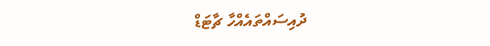ދުއިސައްތައެއްހާ ޗާޓަޑް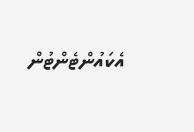އެކައުންޓެންޓުން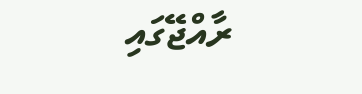ރާއްޖޭގައި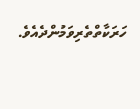ހަރަކާތްތެރިވަމުންދެއެވެ.